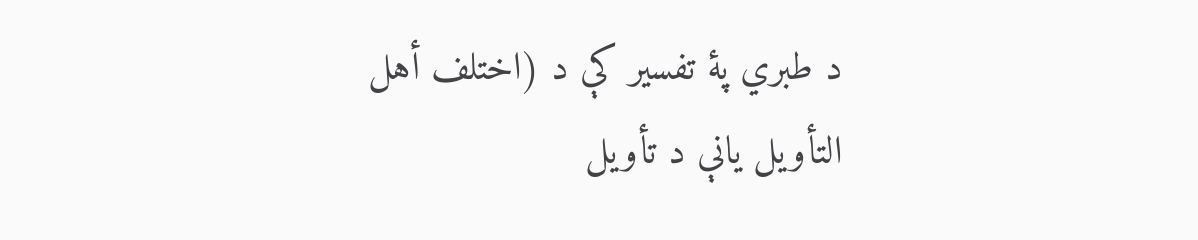د طبري پهٔ تفسیر کې د (اختلف أهل التأويل یانې د تأويل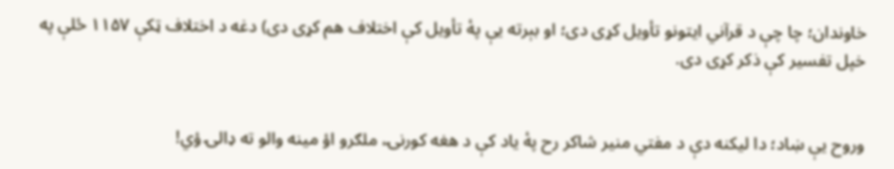خاوندان؛ چا چې د قرآني ایتونو تأویل کړی دی؛ او بېرته یې پهٔ تأویل کې اختلاف هم کړی دی) دغه د اختلاف ټکې ۱۱۵۷ ځلې په خپل تفسیر کې ذکر کړی دی.


وروح یې ښاد؛ دا لیکنه دې د مفتي منیر شاکر رح پهٔ یاد کې د‌ هغه کورنۍ، ملګرو اؤ مینه والو ته ډالۍ ؤي!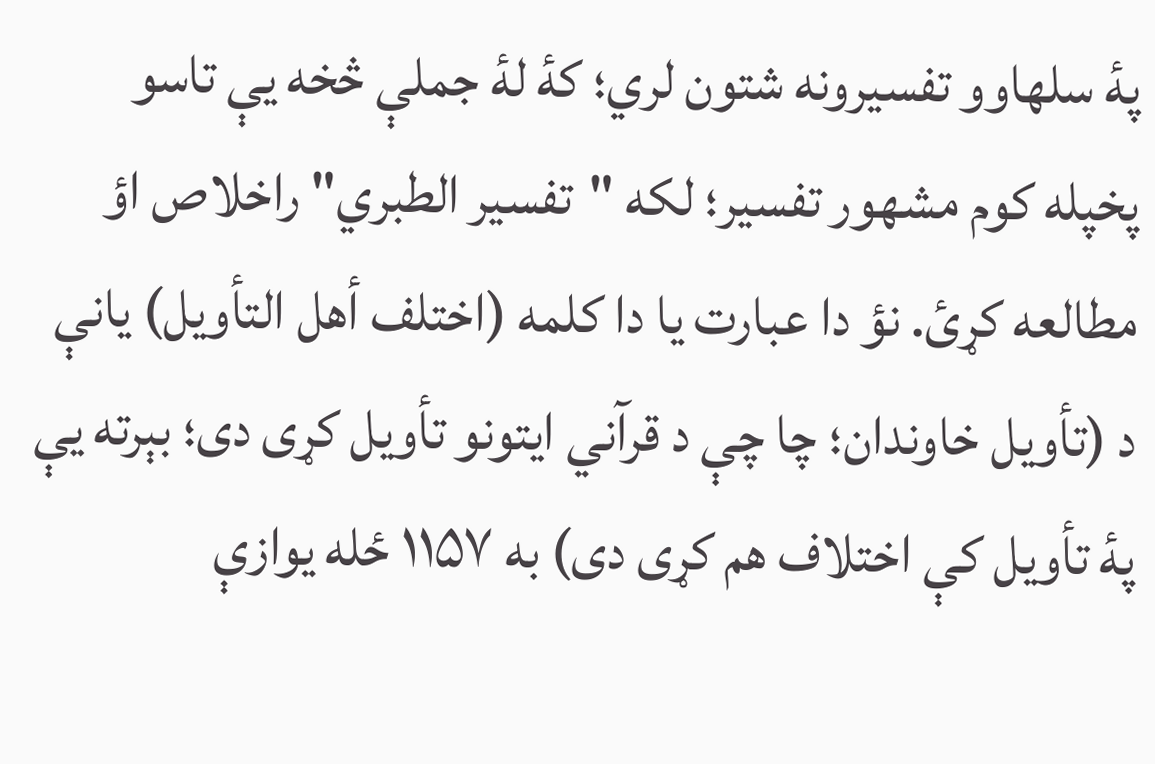پهٔ سلهاوو تفسیرونه شتون لري؛ کهٔ لهٔ جملې څخه یې تاسو پخپله کوم مشهور تفسیر؛ لکه "تفسیر الطبري" راخلاص اؤ مطالعه کړئ. نؤ دا عبارت یا دا کلمه (اختلف أهل التأويل) یانې د (تأويل خاوندان؛ چا چې د قرآني ایتونو تأویل کړی دی؛ بېرته یې پهٔ تأویل کې اختلاف هم کړی دی) به ۱۱۵۷ ځله یوازې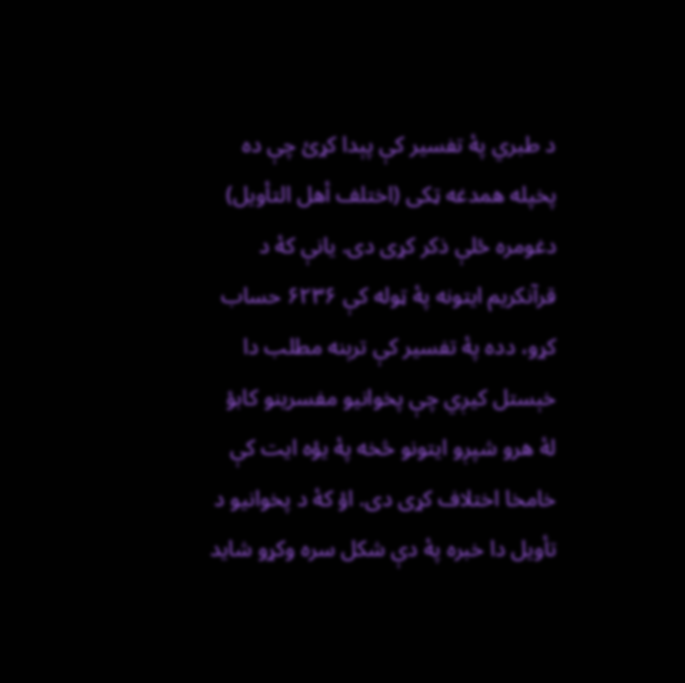د طبري پهٔ تفسیر کې پېدا کړئ چې ده پخپله همدغه ټکی (اختلف أهل التأويل) دغومره ځلې ذکر کړی دی. یانې کهٔ د قرآنکريم ایتونه پهٔ ټوله کې ۶۲۳۶ حساب کړو، دده پهٔ تفسیر کې ترېنه مطلب دا خېستل کیږي چې پخوانیو مفسرینو کابؤ لهٔ هرو شپږو ایتونو څخه پهٔ یؤه ایت کې خامخا اختلاف کړی دی. اؤ کهٔ د پخوانیو د تأویل دا خبره پهٔ دې شکل سره وکړو شاید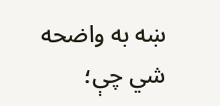ښه به واضحه شي چې؛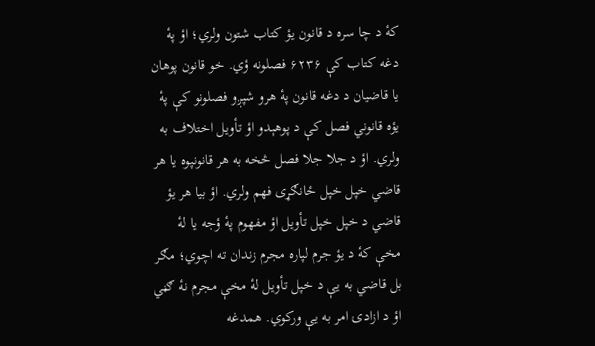کهٔ د چا سره د قانون یؤ کتاب شتون ولري؛ اؤ پهٔ دغه کتاب کې ۶۲۳۶ فصلونه ؤي. خو قانون پوهان یا قاضیان د دغه قانون پهٔ هرو شپږو فصلونو کې پهٔ یؤه قانوني فصل کې د پوهېدو اؤ تأویل اختلاف به ولري. اؤ د جلا جلا فصل څخه به هر قانونپوه یا هر قاضي خپل خپل ځانګړی فهم ولري. اؤ بیا هر یؤ قاضي د خپل خپل تأویل اؤ مفهوم پهٔ ؤجه یا لهٔ مخې کهٔ د یؤ جرم لپاره مجرم زندان ته اچوي؛ مګر بل قاضي به یې د خپل تأویل لهٔ مخې مجرم نهٔ ګڼي اؤ د ازادۍ امر به یې ورکوي. همدغه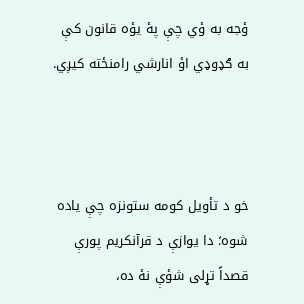ؤجه به ؤي چې پهٔ یؤه قانون کې به ګډوډي اؤ انارشي رامنځته کیږي.



خو د تأویل کومه ستونزه چې یاده شوه؛ دا يوازې د قرآنکريم پورې قصداً تړلی شؤې نهٔ ده،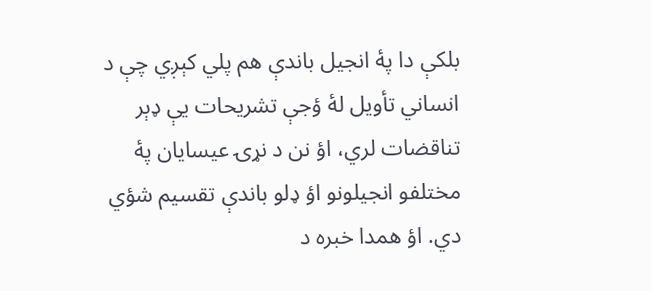بلکې دا پهٔ انجيل باندې هم پلي کېږي چې د انساني تأویل لهٔ ؤجې تشریحات یې ډېر تناقضات لري، اؤ نن د نړۍ عیسایان پهٔ مختلفو انجیلونو اؤ ډلو باندې تقسیم شؤي دي. اؤ همدا خبره د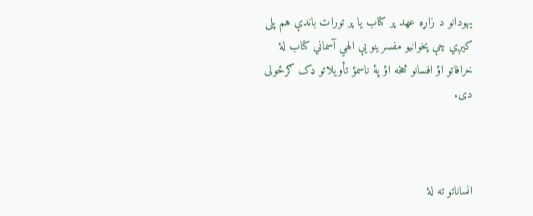يهودانو د زاړه عهد پر کتاب یا پر تورات باندې هم پلی کیږي چې پخوانیو مفسرینو یې الهي آسماني کتاب لهٔ خرافاتو اؤ افسانو څخه اؤ پهٔ ناسمؤ تأویلاتو ډک ګرځولی دی.



انساناتو ته لهٔ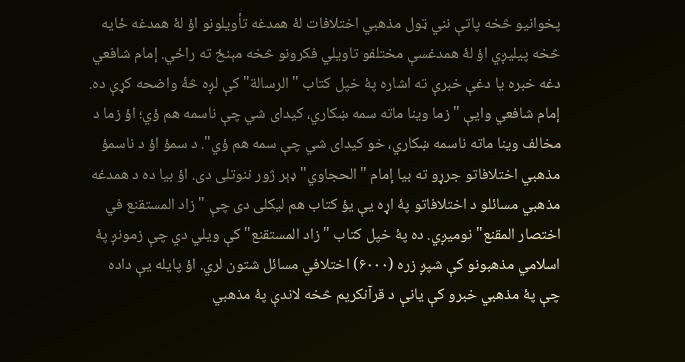پخوانیو څخه پاتې نني ټول مذهبي اختلافات لهٔ همدغه تأویلونو اؤ لهٔ همدغه ځایه څخه پیلیږي اؤ لهٔ همدغسې مختلفو تاویلي فکرونو څخه مېنځ ته راځي. إمام شافعي دغه خبره یا دغې خبرې ته اشاره پهٔ خپل کتاب "الرسالة" کې لږه څۀ واضحه کړې ده. إمام شافعي وايې "زما وینا ماته سمه ښکاري، کیدای شي چې ناسمه هم ؤي؛ اؤ زما د مخالف وینا ماته ناسمه ښکاري، خو کیدای شي چې سمه هم ؤي". د سمؤ اؤ د ناسمؤ مذهبي اختلافاتو جرړو ته بیا إمام "الحجاوي" ډېر ژور ننوتلی دی. اؤ بیا ده د همدغه مذهبي مسائلو د اختلافاتو پهٔ اړه یې یؤ کتاب هم لیکلی دی چې "زاد المستقنع في اختصار المقنع" نومیږي. ده پهٔ خپل کتاب "زاد المستقنع" کې ویلي دي چې زمونږ پهٔ اسلامي مذهبونو کې شپږ زره (۶۰۰۰) اختلافي مسائل شتون لري. اؤ پایله یې داده چې پهٔ مذهبي خبرو کې یانې د قرآنکريم څخه لاندې پهٔ مذهبي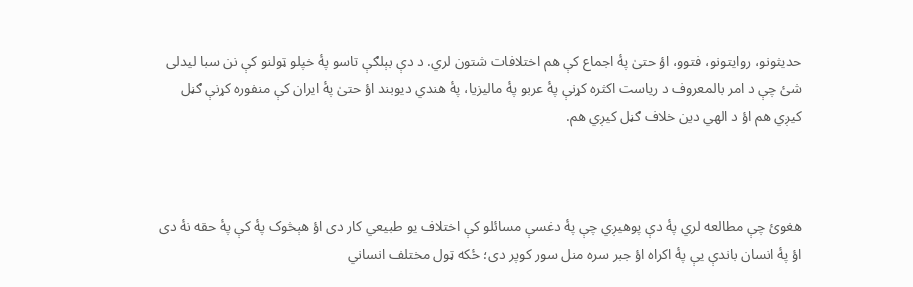حدیثونو، روایتونو، فتوو، اؤ حتیٰ پهٔ اجماع کې هم اختلافات شتون لري. د دې بېلګې تاسو پهٔ خپلو ټولنو کې نن سبا لیدلی شئ چې د امر بالمعروف د ریاست اکثره کړنې پهٔ عربو پهٔ مالیزیا، پهٔ هندي دیوبند اؤ حتیٰ پهٔ ایران کې منفوره کړنې ګڼل کیږي هم اؤ د الهي دین خلاف ګڼل کیږي هم.



هغوئ چې مطالعه لري پهٔ دې پوهیږي چې پهٔ دغسې مسائلو کې اختلاف یو طبيعي کار دی اؤ هېڅوک پهٔ کې پهٔ حقه نهٔ دی اؤ پهٔ انسان باندې یې پهٔ اکراه اؤ جبر سره منل سور کوپر دی؛ ځکه ټول مختلف انساني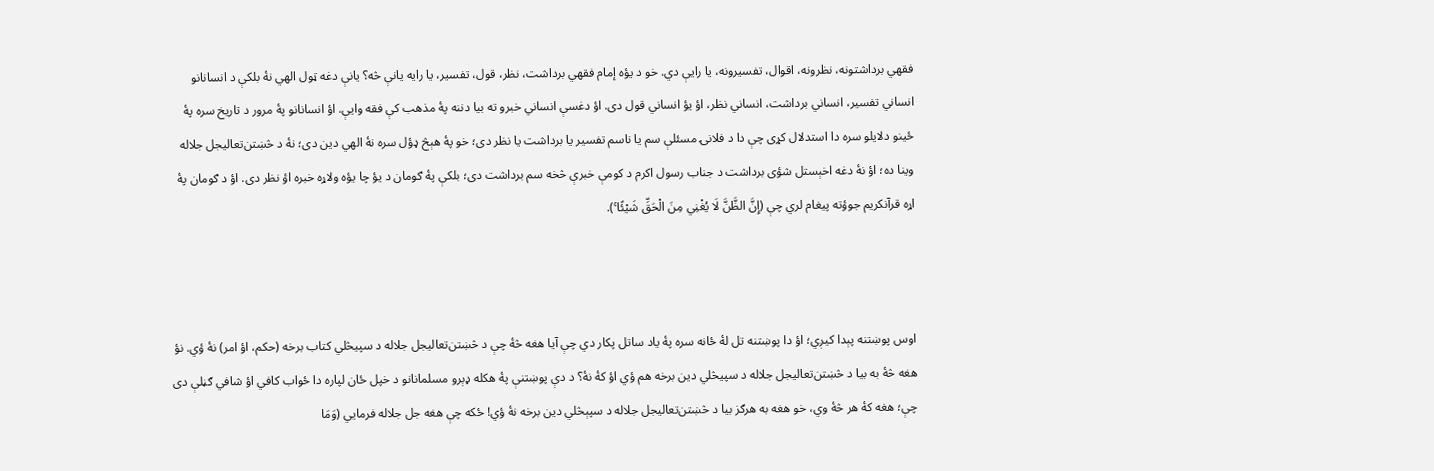فقهي برداشتونه، نظرونه، اقوال، تفسیرونه، یا رایې دي. خو د یؤه إمام فقهي برداشت، نظر، قول، تفسیر، یا رایه یانې څه؟ یانې دغه ټول الهي نهٔ بلکې د انسانانو انساني تفسیر، انساني برداشت، انساني نظر، اؤ یؤ انساني قول دی. اؤ دغسې انساني خبرو ته بیا دننه پهٔ مذهب کې فقه وایې. اؤ انسانانو پهٔ مرور د تاریخ سره پهٔ ځینو دلایلو سره دا استدلال کړی چې دا د فلانۍ مسئلې سم یا ناسم تفسیر یا برداشت یا نظر دی؛ خو پهٔ هېڅ ډؤل سره نهٔ الهي دین دی؛ نهٔ د څښتن‌تعالیجل جلاله وینا ده؛ اؤ نهٔ دغه اخېستل شؤی برداشت د جناب رسول اکرم د کومې خبرې څخه سم برداشت دی؛ بلکې پهٔ ګومان د یؤ چا یؤه ولاړه خبره اؤ نظر دی. اؤ د ګومان پهٔ اړه قرآنکريم جوؤته پیغام لري چې (إِنَّ الظَّنَّ لَا يُغْنِي مِنَ الْحَقِّ شَيْئًا ۚ).



اوس پوښتنه پېدا کیږي؛ اؤ دا پوښتنه تل لهٔ ځانه سره پهٔ یاد ساتل پکار دي چې آیا هغه څۀ چې د څښتن‌تعالیجل جلاله د سپيڅلي کتاب برخه (حکم، اؤ امر) نهٔ ؤي. نؤ هغه څۀ به بیا د څښتن‌تعالیجل جلاله د سپيڅلي دين برخه هم ؤي اؤ کهٔ نهٔ؟ د دې پوښتنې پهٔ هکله ډېرو مسلمانانو د خپل ځان لپاره دا ځواب کافي اؤ شافي ګڼلې دی چې؛ هغه کهٔ هر څۀ وي، خو هغه به هرګز بیا د څښتن‌تعالیجل جلاله د سپېڅلي دین برخه نهٔ ؤي! ځکه چې هغه جل جلاله فرمايي (وَمَا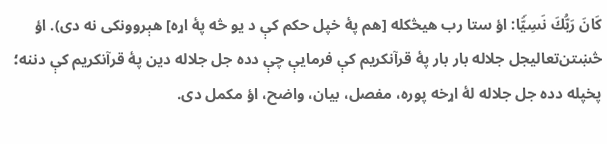كَانَ رَبُّكَ نَسِیࣰّا: اؤ ستا رب هیڅكله [هم پهٔ خپل حکم کې د یو څه پهٔ اړه] هېروونكى نه دى). اؤ څښتن‌تعالیجل جلاله بار بار پهٔ قرآنکريم کې فرمايې چې دده جل جلاله دین پهٔ قرآنکريم کې دننه؛ پخپله دده جل جلاله لهٔ اړخه پوره، مفصل، بیان، واضح، اؤ مکمل دی.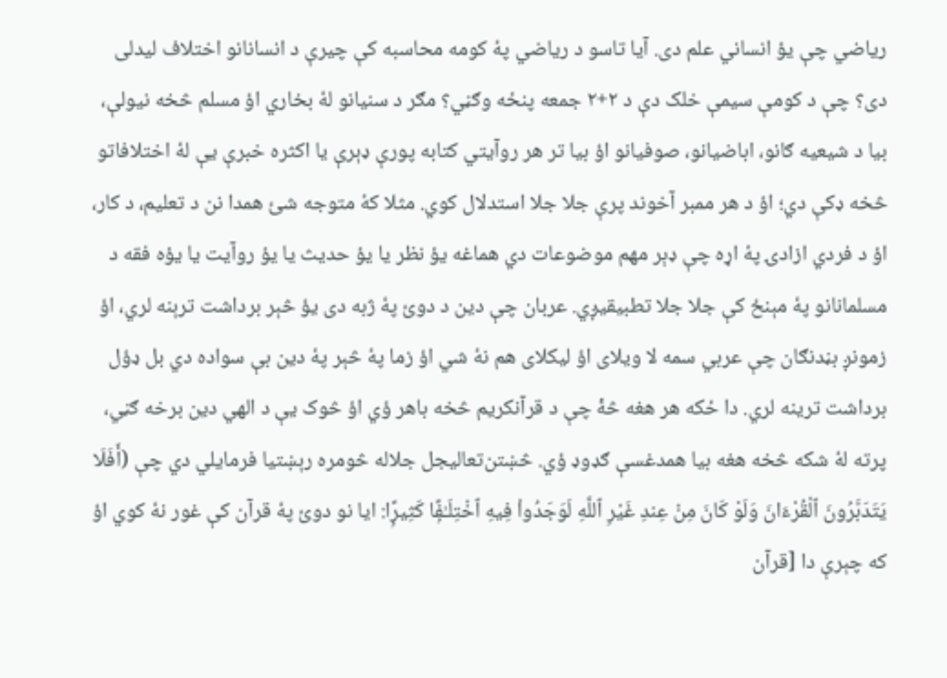ریاضي چې یؤ انساني علم دی. آیا تاسو د ریاضي پهٔ کومه محاسبه کې چیرې د انسانانو اختلاف لیدلی دی؟ چې د کومې سیمې خلک دې د ۲+۲ جمعه پنځه وګڼي؟ مګر د سنیانو لهٔ بخاري اؤ مسلم څخه نیولې، بیا د شیعیه ګانو، اباضیانو، صوفیانو اؤ بیا تر هر روآیتي کتابه پورې ډېرې یا اکثره خبرې یې لهٔ اختلافاتو څخه ډکې دي؛ اؤ د هر ممبر آخوند پرې جلا جلا استدلال کوي. مثلا کهٔ متوجه شئ همدا نن د تعلیم، د کار، اؤ د فردي ازادۍ پهٔ اړه چې ډېر مهم موضوعات دي هماغه یؤ نظر یا یؤ حدیث یا یؤ روآیت یا یؤه فقه د مسلمانانو پهٔ مېنځ کې جلا جلا تطبیقیږي. عربان چې دین د دوئ پهٔ ژبه دی یؤ څېر برداشت ترېنه لري، اؤ زمونږ بڼدنګان چې عربي سمه لا ویلای اؤ لیکلای هم نهٔ شي اؤ زما پهٔ څېر پهٔ دین بې سواده دي بل ډؤل برداشت ترینه لري. دا ځکه هر هغه څۀ چې د قرآنکريم څخه باهر ؤي اؤ څوک یې د الهي دین برخه ګڼي، پرته لهٔ شکه څخه هغه بیا همدغسې ګډوډ ؤي. څښتن‌تعالیجل جلاله څومره رېښتیا فرمايلي دي چې (أَفَلَا يَتَدَبَّرُونَ ٱلْقُرْءَانَ وَلَوْ كَانَ مِنْ عِندِ غَيْرِ ٱللَّهِ لَوَجَدُوا۟ فِيهِ ٱخْتِلَـٰفًۭا كَثِيرًۭا: ایا نو دوئ پهٔ قرآن كې غور نهٔ كوي اؤ كه چېرې دا [قرآن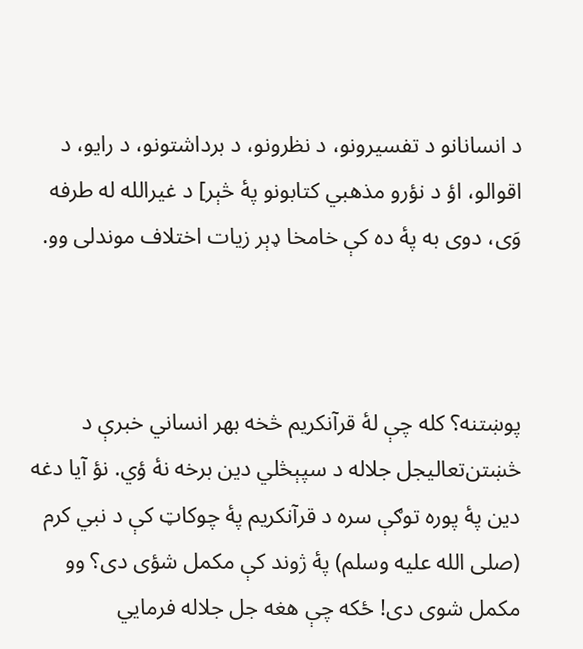د انسانانو د تفسیرونو، د نظرونو، د برداشتونو، د رایو، د اقوالو، اؤ د نؤرو مذهبي کتابونو پهٔ څېر] د غیرالله له طرفه وَى، دوى به پهٔ ده كې خامخا ډېر زیات اختلاف موندلى وو.



پوښتنه؟ کله چې لهٔ قرآنکريم څخه بهر انساني خبرې د څښتن‌تعالیجل جلاله د سپېڅلي دین برخه نهٔ ؤي. نؤ آیا دغه دین پهٔ پوره توګې سره د قرآنکريم پهٔ چوکاټ کې د نبي کرم (صلى الله عليه وسلم) پهٔ ژوند کې مکمل شؤی دی؟ وو مکمل شوی دی! ځکه چې هغه جل جلاله فرمايي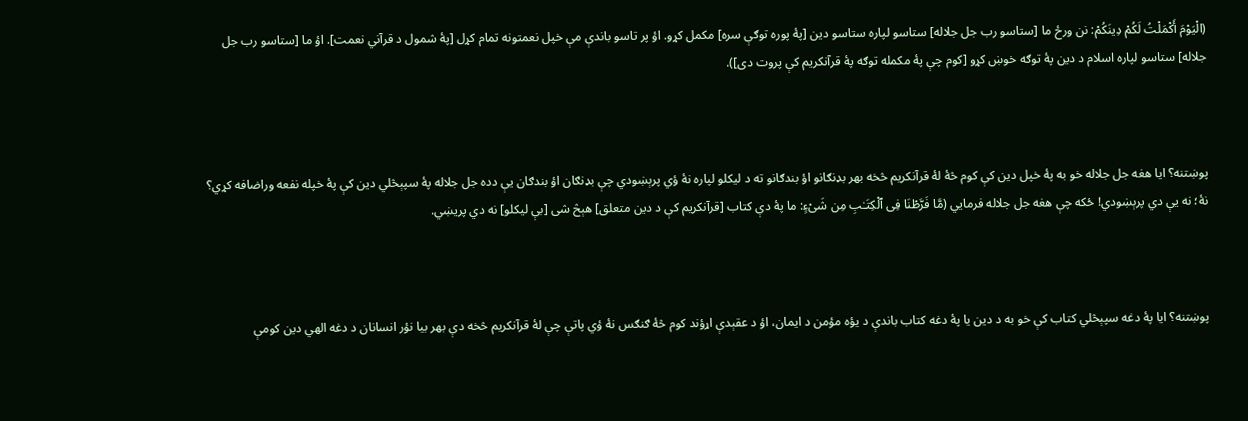(الْيَوْمَ أَكْمَلْتُ لَكُمْ دِينَكُمْ: نن ورځ ما [ستاسو رب جل جلاله] ستاسو لپاره ستاسو دین [پهٔ پوره توګې سره] مكمل كړو. اؤ پر تاسو باندې مې خپل نعمتونه تمام كړل [پهٔ شمول د قرآني نعمت]. اؤ ما [ستاسو رب جل جلاله] ستاسو لپاره اسلام د دین پهٔ توګه خوښ كړو [کوم چې پهٔ مکمله توګه پهٔ قرآنکريم کې پروت دی]).



پوښتنه؟ ایا هغه جل جلاله خو به پهٔ خپل دین کې کوم څۀ لهٔ قرآنکريم څخه بهر بډنګانو اؤ بندګانو ته د لیکلو لپاره نهٔ ؤي پرېښودي چې بډنګان اؤ بندګان یې دده جل جلاله پهٔ سپېڅلي دین کې پهٔ خپله نفعه وراضافه کړي؟ نهٔ؛ نه یې دي پرېښودي! ځکه چې هغه جل جلاله فرمايي (مَّا فَرَّطْنَا فِى ٱلْكِتَـٰبِ مِن شَىْءٍ: ما پهٔ دې كتاب [قرآنکريم کې د دین متعلق] هېڅ شى [بې ليكلو] نه دي پریښي.



پوښتنه؟ ایا پهٔ دغه سپېڅلي کتاب کې خو به د دین یا پهٔ دغه کتاب باندې د یؤه مؤمن د ايمان، اؤ د عقېدې اړؤند کوم څۀ ګنګس نهٔ ؤي پاتې چې لهٔ قرآنکريم څخه دې بهر بیا نؤر انسانان د دغه الهي دین کومې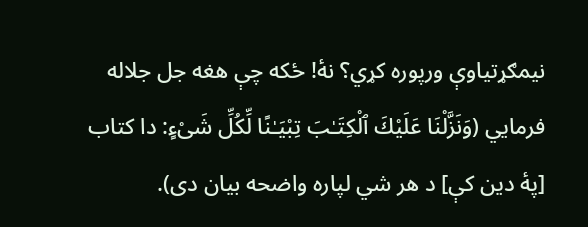نیمګړتیاوې ورپوره کړي؟ نهٔ! ځکه چې هغه جل جلاله فرمايي (وَنَزَّلْنَا عَلَيْكَ ٱلْكِتَـٰبَ تِبْيَـٰنًا لِّكُلِّ شَىْءٍ: دا کتاب [پهٔ دین کې] د هر شي لپاره واضحه بیان دى).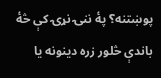پوښتنه؟ پهٔ ننۍ نړۍ کې څۀ باندې څلور زره دینونه یا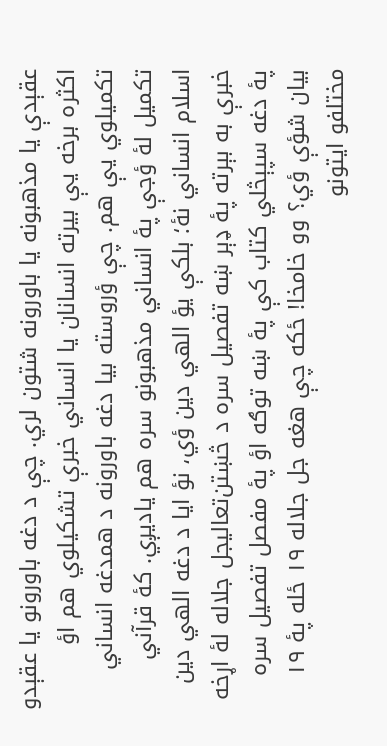عقېدې یا مذهبونه یا باورونه شتون لري. چې د دغه باورونو یا عقېدو اکثره برخه یې بیرته انسانان یا انساني خبرې تشکیلوي هم اؤ تکمیلوي یې هم. چې ؤروسته بیا دغه باورونه د همدغه انساني تکمیل لهٔ ؤجې پهٔ انساني مذهبونو سره هم یادیږي. کهٔ قرآني اسلام انساني نهٔ؛ بلکې یؤ الهي دین ؤي، نؤ ایا د دغه الهي دین خبرې به بېرته پهٔ ډېر ښه تفصیل سره د څښتن‌تعالیجل جلاله لهٔ اړخه پهٔ دغه سپېڅلي کتاب کې پهٔ ښه توګه اؤ پهٔ مفصل تفصیل سره بیان شؤې ؤي؟ وو خامخا! ځکه چې هغه جل جلاله ۱۹ ځله پهٔ ۱۹ مختلفو ایتونو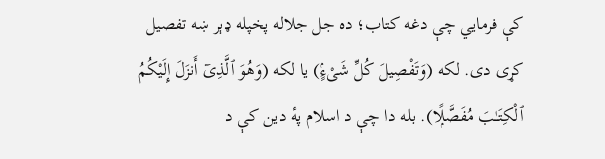کې فرمايي چې دغه کتاب؛ ده جل جلاله پخپله ډېر ښه تفصیل کړی دی. لکه (وَتَفْصِيلَ كُلِّ شَىْءٍۢ) یا لکه (وَهُوَ ٱلَّذِىٓ أَنزَلَ إِلَيْكُمُ ٱلْكِتَـٰبَ مُفَصَّلًۭا). بله دا چې د اسلام پهٔ دین کې د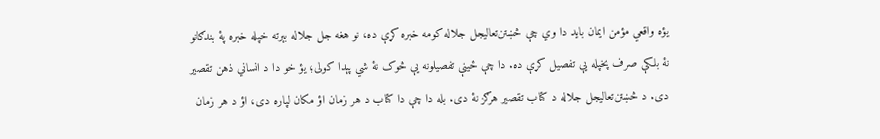یؤه واقعي مؤمن ایمان باید دا وي چې څښتن‌تعالیجل جلاله کومه خبره کړې ده، نو هغه جل جلاله بېرته خپله خبره پهٔ بندګانو نهٔ بلکې صرف پخپله یې تفصیل کړې ده. دا چې ځینې تفصیلونه یې څوک نهٔ شي پېدا کولی؛ یؤ خو دا د انساني ذهن تقصیر دی. د څښتن‌تعالیجل جلاله د کتاب تقصیر هرګز نهٔ دی. بله دا چې دا کتاب د هر زمان اؤ مکان لپاره دی، اؤ د هر زمان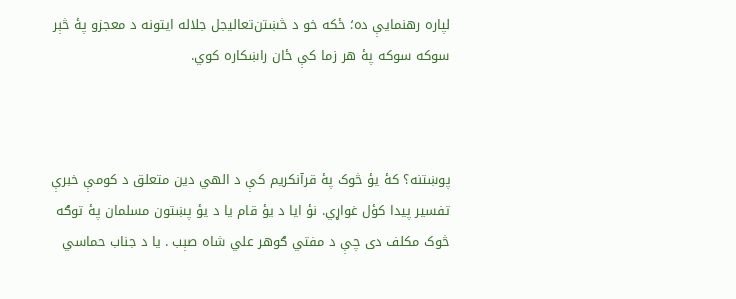لپاره رهنمایې ده؛ ځکه خو د څښتن‌تعالیجل جلاله ایتونه د معجزو پهٔ څېر سوکه سوکه پهٔ هر زما کې ځان راښکاره کوي.



پوښتنه؟ کهٔ یؤ څوک پهٔ قرآنکريم کې د الهي دین متعلق د کومې خبرې تفسیر پیدا کؤل غواړي. نؤ ایا د یؤ قام یا د یؤ پښتون مسلمان پهٔ توګه څوک مکلف دی چې د مفتي ګوهر علي شاه صېب . یا د جناب حماسي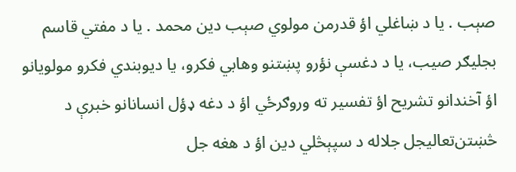صېب . یا د ښاغلي اؤ قدرمن مولوي صېب دین محمد . یا د مفتي قاسم بجلیګر صیب، یا د دغسې نؤرو پښتنو وهابي فکرو، یا دیوبندي فکرو مولویانو اؤ آخندانو تشریح اؤ تفسیر ته وروګرځي اؤ د دغه ډؤل انسانانو خبرې د څښتن‌تعالیجل جلاله د سپېڅلي دین اؤ د هغه جل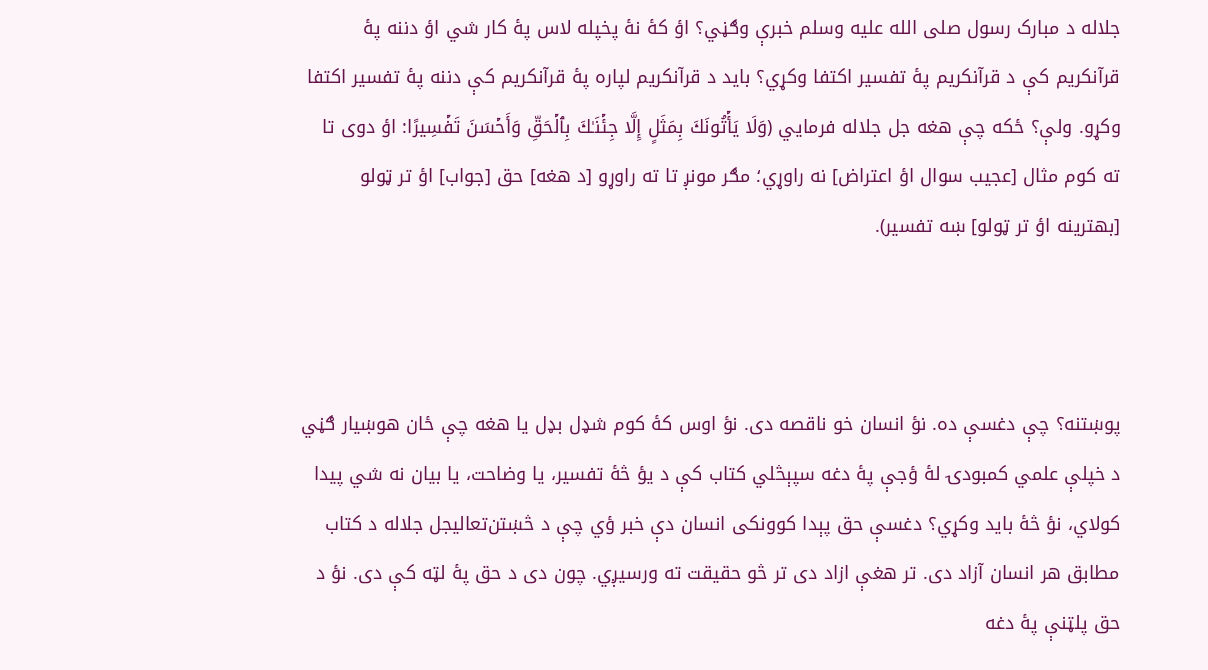جلاله د مبارک رسول صلى الله عليه وسلم خبرې وګڼي؟ اؤ کهٔ نهٔ پخپله لاس پهٔ کار شي اؤ دننه پهٔ قرآنکريم کې د قرآنکريم پهٔ تفسیر اکتفا وکړي؟ باید د قرآنکريم لپاره پهٔ قرآنکريم کې دننه پهٔ تفسیر اکتفا وکړو. ولې؟ ځکه چې هغه جل جلاله فرمايي (وَلَا یَأۡتُونَكَ بِمَثَلٍ إِلَّا جِئۡنَـٰكَ بِٱلۡحَقِّ وَأَحۡسَنَ تَفۡسِیرًا: اؤ دوى تا ته كوم مثال [عجیب سوال اؤ اعتراض] نه راوړي؛ مګر مونږ تا ته راوړو [د هغه] حق [جواب] اؤ تر ټولو [بهترینه اؤ تر ټولو] ښه تفسیر).



پوښتنه؟ چې دغسې ده. نؤ انسان خو ناقصه دی. نؤ اوس کهٔ کوم شډل بډل یا هغه چې ځان هوښیار ګڼي د خپلې علمي کمبودۍ لهٔ ؤجې پهٔ دغه سپېڅلي کتاب کې د یؤ څۀ تفسير، یا وضاحت، یا بيان نه شي پيدا کولاي، نؤ څۀ باید وکړي؟ دغسې حق پېدا کوونکی انسان دې خبر ؤي چې د څښتن‌تعالیجل جلاله د کتاب مطابق هر انسان آزاد دی. تر هغې ازاد دی تر څو حقیقت ته ورسیږي. چون دی د حق پهٔ لټه کې دی. نؤ د حق پلټنې پهٔ دغه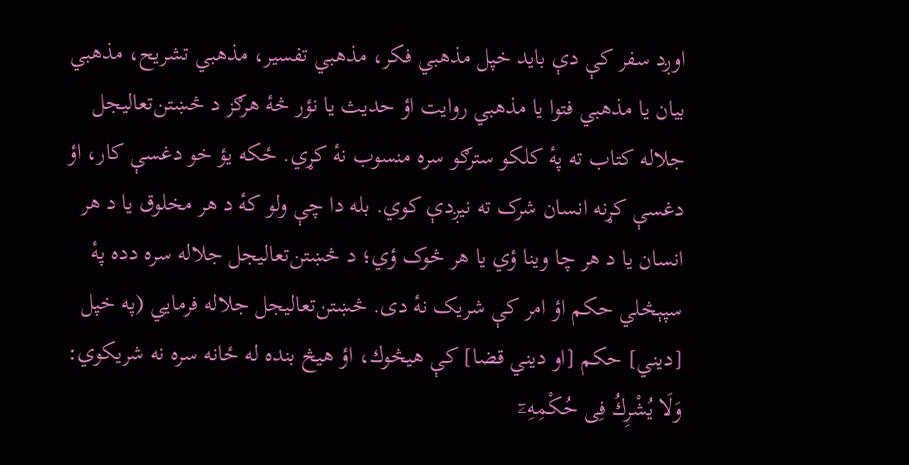اوږد سفر کې دې باید خپل مذهبي فکر، مذهبي تفسير، مذهبي تشريح، مذهبي بیان یا مذهبي فتوا یا مذهبي روایت اؤ حدیث یا نؤر څۀ هرګز د څښتن‌تعالیجل جلاله کتاب ته پهٔ کلکو سترګو سره منسوب نهٔ کړي. ځکه یؤ خو دغسې کار، اؤ دغسې کړنه انسان شرک ته نیږدې کوي. بله دا چې ولو کهٔ د هر مخلوق یا د هر انسان یا د هر چا وینا ؤي یا هر څوک ؤي؛ د څښتن‌تعالیجل جلاله سره دده پهٔ سپېڅلي حکم اؤ امر کې شریک نهٔ دی. څښتن‌تعالیجل جلاله فرمايي (په خپل [دیني] حكم [او دیني قضا] كې هیڅوك، اؤ هيڅ بنده له ځانه سره نه شریكوي: وَلَا يُشْرِكُ فِى حُكْمِهِۦٓ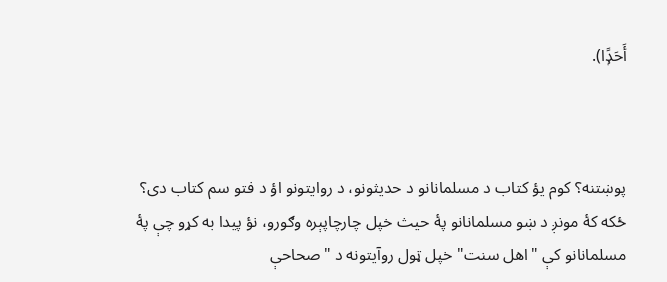أَحَدًۭا).



پوښتنه؟ کوم یؤ کتاب د مسلمانانو د حدیثونو، د روايتونو اؤ د فتو سم کتاب دی؟ ځکه کهٔ مونږ د ښو مسلمانانو پهٔ حیث خپل چارچاپېره وګورو، نؤ پیدا به کړو چې پهٔ مسلمانانو کې "اهل سنت" خپل ټول روآیتونه د "صحاحې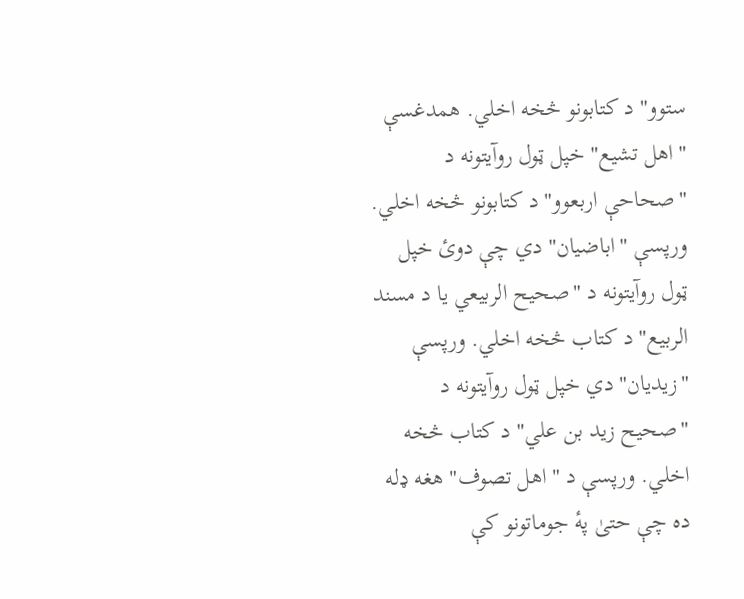ستوو" د کتابونو څخه اخلي. همدغسې "اهل تشیع" خپل ټول روآیتونه د "صحاحې اربعوو" د کتابونو څخه اخلي. ورپسې "اباضیان" دي چې دوئ خپل ټول روآیتونه د "صحیح الربیعي یا د مسند الربيع" د کتاب څخه اخلي. ورپسې "زیدیان" دي خپل ټول روآیتونه د "صحیح زید بن علي" د کتاب څخه اخلي. ورپسې د "اهل تصوف" هغه ډله ده چې حتیٰ پهٔ جوماتونو کې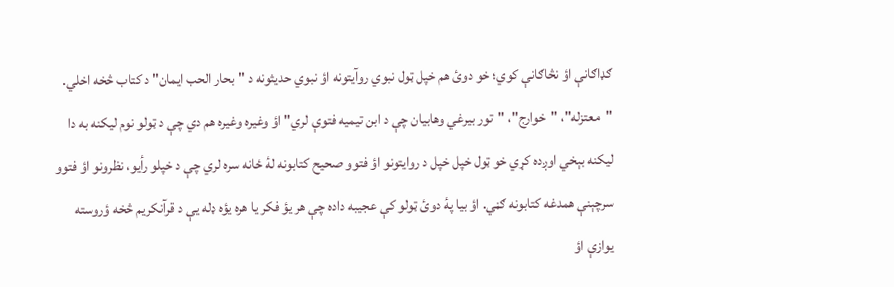ګډاګانې اؤ نڅاګانې کوي؛ خو دوئ هم خپل ټول نبوي روآیتونه اؤ نبوي حدیثونه د "بحار الحب ایمان" د کتاب څخه اخلي. "معتزله"، "خوارج"، "تور بیرغي وهابیان چې د ابن تیمیه فتوې لري" اؤ وغیره وغیره هم دي چې د ټولو نوم لیکنه به دا لیکنه بېخي اوږده کړي خو ټول خپل خپل د روايتونو اؤ فتوو صحیح کتابونه لهٔ ځانه سره لري چې د خپلو رأیو، نظرونو اؤ فتوو سرچېنې همدغه کتابونه ګڼي. اؤ بیا پهٔ دوئ ټولو کې عجیبه داده چې هر یؤ فکر یا هره یؤه ډله یې د قرآنکريم څخه ؤروسته یوازې اؤ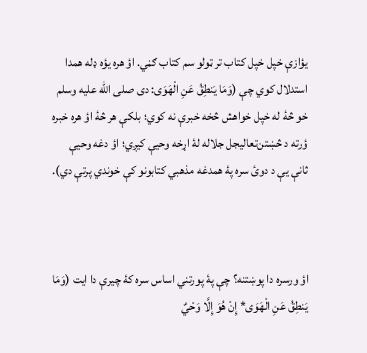یؤازې خپل خپل کتاب تر ټولو سم کتاب ګڼي. اؤ هره یؤه ډله همدا استدلال کوي چې (وَمَا يَنطِقُ عَنِ الْهَوَى: دى صلى الله عليه وسلم خو څۀ له خپل خواهش څخه خبرې نه كوي؛ بلکې هر څۀ اؤ هره خبره ؤرته د څښتن‌تعالیجل جلاله لهٔ اړخه وحیې کیږي؛ اؤ دغه وحیې ثانې یې د دوئ سره پهٔ همدغه مذهبي کتابونو کې خوندي پرتې دي).



اؤ ورسره دا پوښتنه؟ چې پهٔ پورتني اساس سره کهٔ چیرې دا ایت (وَمَا يَنطِقُ عَنِ الْهَوَى* إِنْ هُوَ إِلَّا وَحْيٌ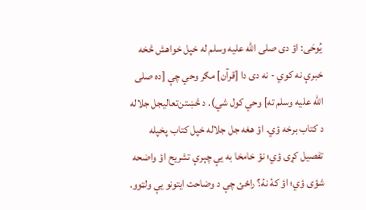يُوحَى: اؤ دى صلى الله عليه وسلم له خپل خواهش څخه خبرې نه كوي - نه دى دا [قرآن] مګر وحي چې [ده صلى الله عليه وسلم ته] وحي كول شي). د څښتن‌تعالیجل جلاله د کتاب برخه ؤي. اؤ هغه جل جلاله خپل کتاب پخپله تفصیل کړی ؤي؛ نؤ خامخا به یې چېرې تشریح اؤ واضحه شؤی ؤي؛ اؤ کهٔ نهٔ؟ راځئ چې د وضاحت ایتونو یې ولټوو.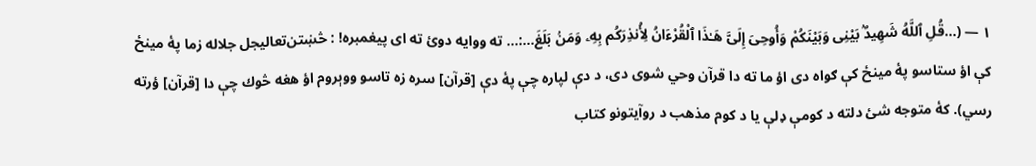۱ — (...قُلِ ٱللَّهُ شَهِيدٌۢ بَيْنِى وَبَيْنَكُمْ وَأُوحِىَ إِلَىَّ هَـٰذَا ٱلْقُرْءَانُ لِأُنذِرَكُم بِهِۦ وَمَنۢ بَلَغَ…:… ته ووایه دوئ ته ای پیغمبره! : څښتن‌تعالیجل جلاله زما پهٔ مینځ كې اؤ ستاسو پهٔ مینځ كې ګواه دى اؤ ما ته دا قرآن وحي شوى دى، د دې لپاره چې پهٔ دې [قرآن] سره زه تاسو ووېروم اؤ هغه څوك چې دا [قرآن] ؤرته رسي). کهٔ متوجه شئ دلته د کومې ډلې یا د کوم مذهب د روآیتونو کتاب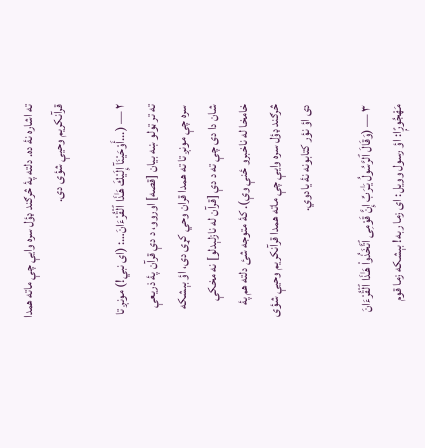ته اشاره نهٔ ده. دلته پهٔ څرګند ډؤل سره وایې چې ماته همدا قرآنکريم وحيې شؤی دی.

۲ — (...أَوْحَيْنَآ إِلَيْكَ هَـٰذَا ٱلْقُرْءَانَ…: (اى نبي!) مونږ تا ته تر ټولو ښه بیان [قصه] اوروو، د دې قرآن پهٔ ذريعې سره چې مونږ تا ته همدا قران وحي كړى دى، اؤ بېشكه شان دا دى چې ته د دې [قرآن له نازلېدلو] نه مخكې خامخا له ناخبرو ځنې وې). کهٔ متوجه شئ دلته هم پهٔ څرګند ډؤل سره وایې چې ماته همدا قرآنکريم وحيې شؤی دی اؤ نؤر کتابونه نهٔ یادوي.

۳ — (وَقَالَ ٱلرَّسُولُ يَـٰرَبِّ إِنَّ قَوْمِى ٱتَّخَذُوا۟ هَـٰذَا ٱلْقُرْءَانَ مَهْجُورًۭا: اؤ رسول وویل: اى زما ربه! بېشكه زما قوم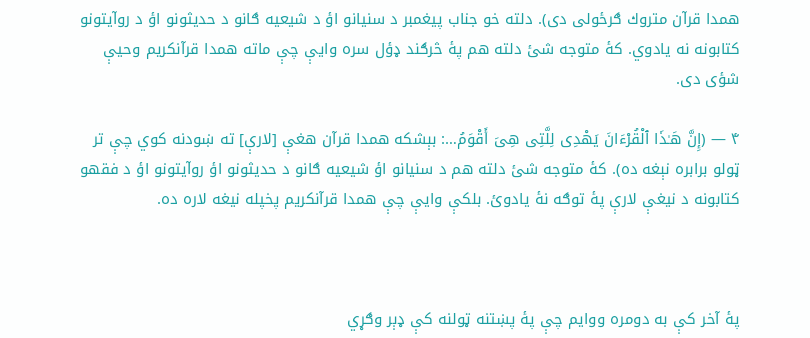همدا قرآن متروك ګرځولى دى). دلته خو جناب پیغمبر د سنیانو اؤ د شیعیه ګانو د حدیثونو اؤ د روآیتونو کتابونه نه یادوي. کهٔ متوجه شئ دلته هم پهٔ څرګند ډؤل سره وایې چې ماته همدا قرآنکريم وحيې شؤی دی.

۴ — (إِنَّ هَـٰذَا ٱلْقُرْءَانَ يَهْدِى لِلَّتِى هِىَ أَقْوَمُ…: بېشكه همدا قرآن هغې [لارې] ته ښودنه كوي چې تر ټولو برابره نېغه ده). کهٔ متوجه شئ دلته هم د سنیانو اؤ شیعیه ګانو د حدیثونو اؤ روآیتونو اؤ د فقهو کتابونه د نیغې لارې پهٔ توګه نهٔ یادوئ. بلکې وایې چې همدا قرآنکريم پخپله نیغه لاره ده.



پهٔ آخر کې به دومره ووایم چې پهٔ پښتنه ټولنه کې ډېر وګړي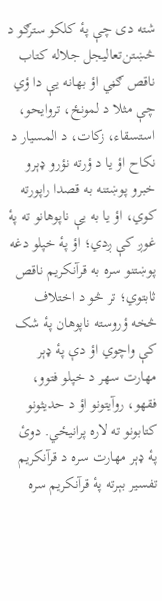شته دی چې پهٔ کلکو سترګو د څښتن‌تعالیجل جلاله کتاب ناقص ګڼي اؤ بهانه یې دا ؤي چې مثلا د لمونځ، تروایحو، استسقاء، زکات، د المسیار د نکاح اؤ یا د ؤرته نؤرو ډېرو خبرو پوښتنه به قصدا راپورته کوي، اؤ یا به یې ناپوهانو ته پهٔ غوږ کې ږدي؛ اؤ پهٔ خپلو دغه پوښتنو سره به قرآنکريم ناقص ثابتوي؛ تر څو د اختلاف څخه ؤروسته ناپوهان پهٔ شک کې واچوي اؤ دې پهٔ ډېر مهارت سهر د خپلو فتوو، فقهو، روآیتونو اؤ د حدیثونو کتابونو ته لاره پرانیځي. دوئ پهٔ ډېر مهارت سره د قرآنکريم تفسیر بېرته پهٔ قرآنکريم سره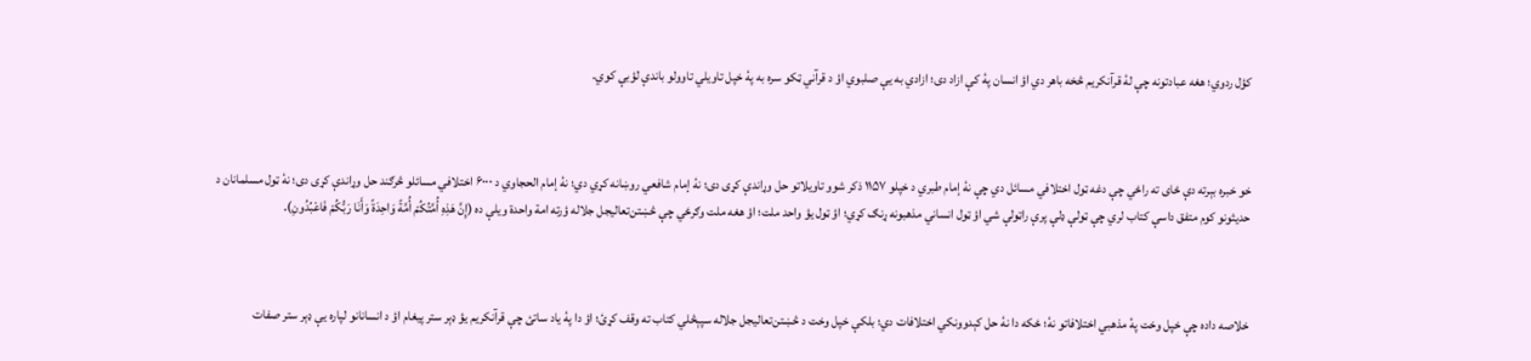کؤل ردوي؛ هغه عبادتونه چې لهٔ قرآنکريم څخه باهر دي اؤ انسان پهٔ کې ازاد دی؛ ازادي به یې صلبوي اؤ د قرآني ټکو سره به پهٔ خپل تاویلي تاوولو باندې لؤبې کوي.



خو خبره بېرته دې ځای ته راځي چې دغه ټول اختلافي مسائل دي چې نهٔ إمام طبري د خپلو ۱۱۵۷ ذکر شوو تاویلاتو حل وړاندې کړی دی؛ نهٔ إمام شافعي روښانه کړي دي؛ نهٔ إمام الحجاوي د ۶۰۰۰ اختلافي مسائلو څرګند حل وړاندې کړی دی؛ نهٔ ټول مسلمانان د حدیثونو کوم متفق داسې کتاب لري چې ټولې ډلې پرې راټولې شي اؤ ټول انساني مذهبونه ړنګ کړي؛ اؤ ټول یؤ واحد ملت؛ اؤ هغه ملت وګرځي چې څښتن‌تعالیجل جلاله ؤرته امة واحدة ویلې ده (إِنَّ هَذِهِ أُمَّتُكُمْ أُمَّةً وَاحِدَةً وَأَنَا رَبُّكُمْ فَاعْبُدُونِ).



خلاصه داده چې خپل وخت پهٔ مذهبي اختلافاتو نهٔ؛ ځکه دا نهٔ حل کېدوونکي اختلافات دي؛ بلکې خپل وخت د څښتن‌تعالیجل جلاله سپېڅلي کتاب ته وقف کړئ؛ اؤ دا پهٔ یاد ساتئ چې قرآنکريم یؤ ډېر ستر پیغام اؤ د انسانانو لپاره یې ډېر ستر صفات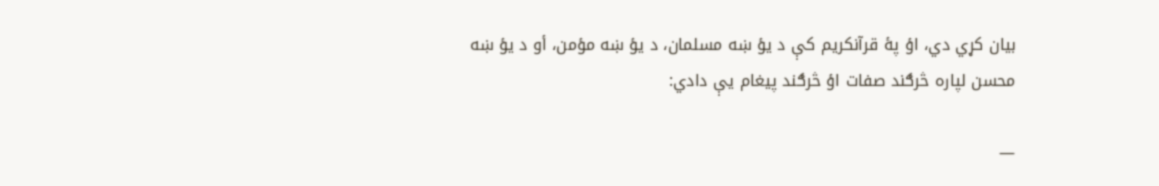بیان کړي دي، اؤ پهٔ قرآنکريم کې د یؤ ښه مسلمان، د یؤ ښه مؤمن، أو د یؤ ښه محسن لپاره څرګند صفات اؤ څرګند پیغام یې دادي:

—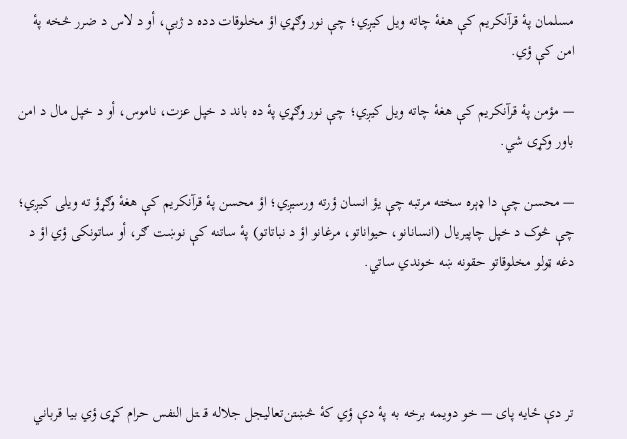مسلمان پهٔ قرآنکريم کې هغهٔ چاته ویل کیږي؛ چې نور وګړي اؤ مخلوقات دده د ژبې، أو د لاس د ضرر څخه پهٔ امن کې ؤي.

— مؤمن پهٔ قرآنکريم کې هغهٔ چاته ویل کیږي؛ چې نور وګړي پهٔ ده باند د خپل عزت، ناموس، أو د خپل مال د امن باور وکړی شي.

— محسن چې دا ډېره سخته مرتبه چې یؤ انسان ؤرته ورسیږي؛ اؤ محسن پهٔ قرآنکريم کې هغهٔ وګړؤ ته ویلی کیږي؛ چې څوک د خپل چاپیریال (انسانانو، حيواناتو، مرغانو اؤ د نباتاتو) پهٔ ساتنه کې نوښت ګر، أو ساتونکی ؤي اؤ د دغه ټولو مخلوقاتو حقونه ښه خوندي ساتي.




تر دې ځایه پای — خو دويمه برخه به پهٔ دې ؤي کهٔ څښتن‌تعالیجل جلاله قـ ـتل النفس حرام کړی ؤي بیا قرباني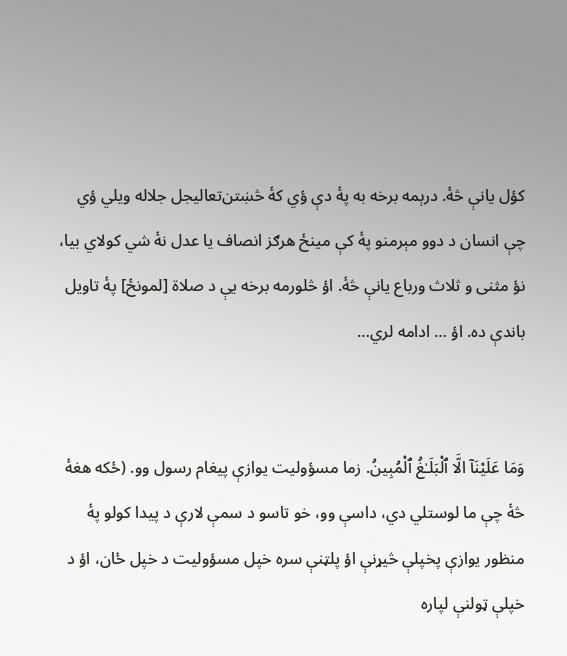کؤل یانې څۀ. درېمه برخه به پهٔ دې ؤي کهٔ څښتن‌تعالیجل جلاله ويلي ؤي چې انسان د دوو مېرمنو پهٔ کې مينځ هرګز انصاف یا عدل نهٔ شي کولاي بیا، نؤ مثنی و ثلاث ورباع یانې څۀ. اؤ څلورمه برخه یې د صلاة [لمونځ] پهٔ تاويل باندې ده. اؤ … ادامه لري…


وَمَا عَلَيْنَآ الَّا ٱلْبَلَـٰغُ ٱلْمُبِينُ. زما مسؤولیت یوازې پیغام رسول وو. (ځکه هغهٔ څۀ چې ما لوستلي دي، داسې وو، خو تاسو د سمې لارې د پیدا کولو پهٔ منظور یوازې پخپلې څیړنې اؤ پلټنې سره خپل مسؤولیت د خپل ځان، اؤ د خپلې ټولنې لپاره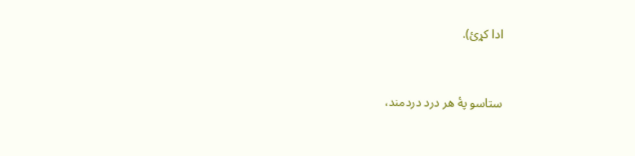ادا کړئ).



ستاسو پهٔ هر درد دردمند،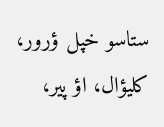ستاسو خپل ؤرور، کلیؤال، اؤ پیر،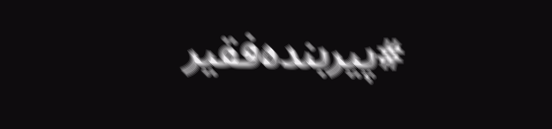#پیر‌بنده‌فقیر